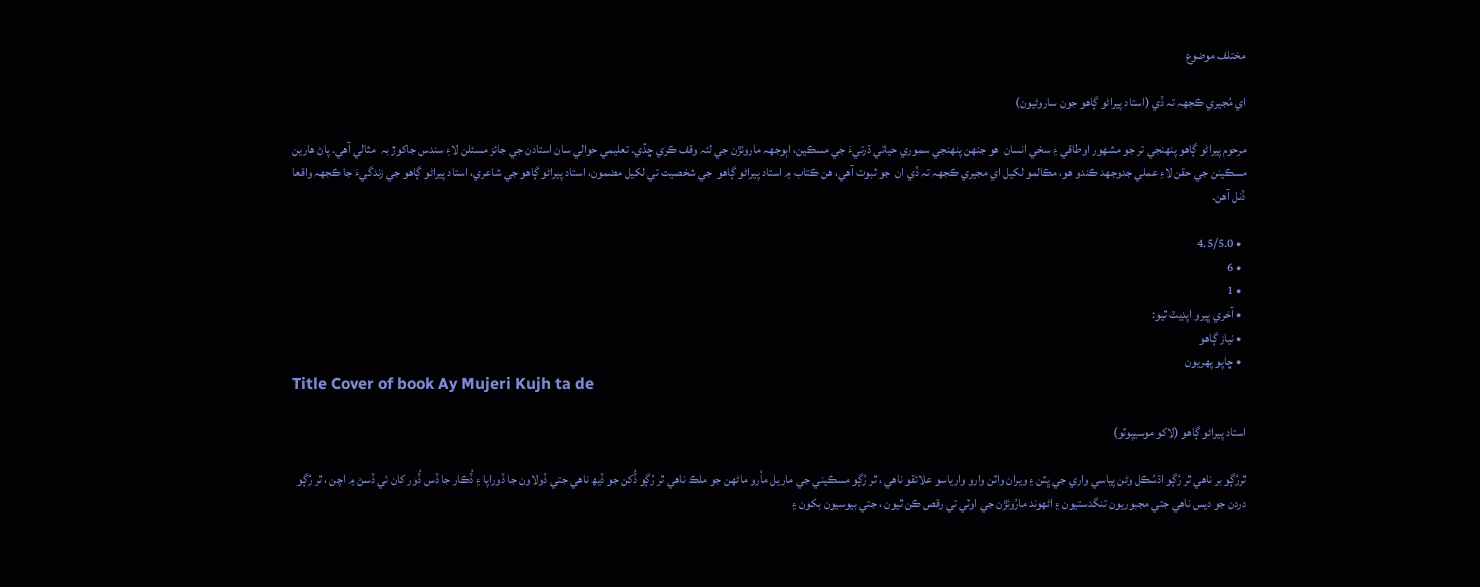مختلف موضوع

اي مُجيري ڪجهہ تہ ڏي (استاد پيراڻو ڳاهو جون ساروڻيون)

مرحوم پيراڻو ڳاھو پنھنجي تر جو مشھور اوطاقي ۽ سخي انسان  ھو جنھن پنھنجي سموري حياتي ڌرتيءَ جي مسڪين، اٻوجهہ ماروئڙن جي لئہ وقف ڪري ڇڏي. تعليمي حوالي سان استادن جي جائز مسئلن لاءِ سندس جاکوڙ بہ  مثالي آھي. پاڻ ھارين مسڪينن جي حقن لاءِ عملي جدوجھد ڪندو ھو، مڪالمو لکيل اي مجيري ڪجهہ تہ ڏي ان  جو ثبوت آھي، ھن ڪتاب ۾ استاد پيراڻو ڳاهو  جي شخصيت تي لکيل مضمون، استاد پيراڻو ڳاھو جي شاعري، استاد پيراڻو ڳاهو جي زندگيءَ جا ڪجهہ واقعا ڏنل آھن.

  • 4.5/5.0
  • 6
  • 1
  • آخري ڀيرو اپڊيٽ ٿيو:
  • نياز ڳاهو
  • ڇاپو پھريون
Title Cover of book Ay Mujeri Kujh ta de

استاد پيراڻو ڳاھو (لاکو موسيپوٽو)

ٿررُڳو بر ناھي ٿر رُڳو اڌسُڪل وڻن پياسي واري جي ڀٽن ۽ ويران واٽن وارو وارياسو علائقو ناھي ، ٿر رُڳو مسڪيني جي ماريل ماُرو ماڻھن جو ملڪ ناھي ٿر رُڳو ڏُکن جو ڏيھ ناھي جتي ڏولاون جا ڏوراپا ۽ ڏُڪار جا ڏس ڏُور کان ئي ڏسڻ ۾ اچن ، ٿر رُڳو دردن جو ديس ناھي جتي مجبوريون تنگدستيون ۽ اڻھوند مارُوئڙن جي اوٽي تي رقص ڪن ٿيون ، جتي بيوسيون بکون ۽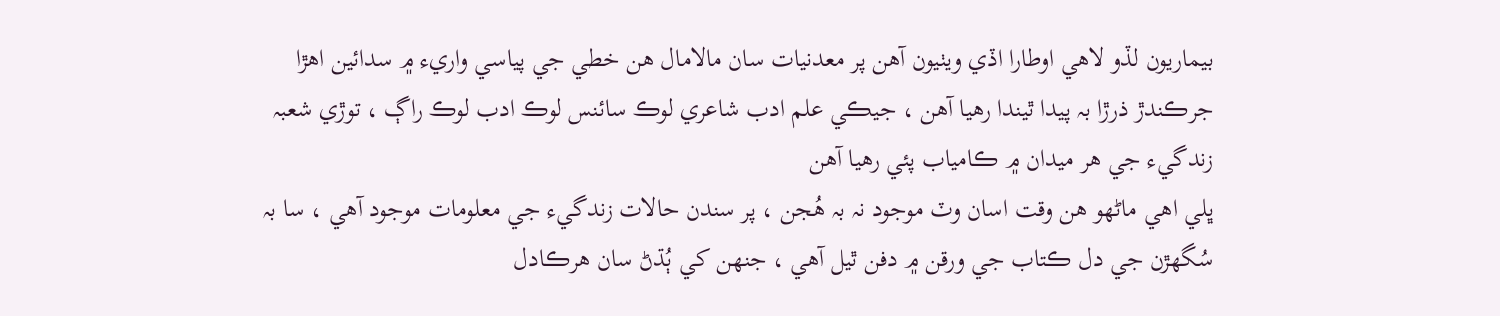بيماريون لڏو لاھي اوطارا اڏي ويٺيون آھن پر معدنيات سان مالامال ھن خطي جي پياسي واريء ۾ سدائين اھڙا جرڪندڙ ذرڙا بہ پيدا ٿيندا رھيا آھن ، جيڪي علم ادب شاعري لوڪ سائنس لوڪ ادب لوڪ راڳ ، توڙي شعبہ زندگيء جي ھر ميدان ۾ ڪامياب پئي رھيا آھن
ڀلي اھي ماڻھو ھن وقت اسان وٽ موجود نہ بہ ھُجن ، پر سندن حالات زندگيء جي معلومات موجود آھي ، سا بہ سُگهڙن جي دل ڪتاب جي ورقن ۾ دفن ٿيل آھي ، جنھن کي ٻُڌڻ سان ھرڪادل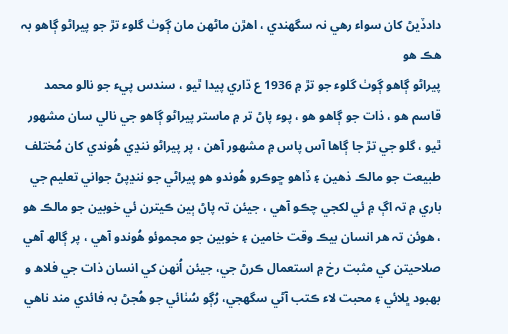دادڏيڻ کان سواء رھي نہ سگهندي ، اھڙن ماڻھن مان ڳوٺ گلوء تڙ جو پيراڻو ڳاھو بہ ھڪ هو
پيراڻو ڳاھو ڳوٺ گلوء جو تڙ ۾ 1936 ع ڌاري پيدا ٿيو ، سندس پيء جو نالو محمد قاسم ھو ، ذات جو ڳاھو ھو ، پوء پاڻ تر ۾ ماستر پيراڻو ڳاھو جي نالي سان مشھور ٿيو ، گلو جي تڙ جا ڳاھا آس پاس ۾ مشھور آھن ، پر پيراڻو ننڍي ھُوندي کان مُختلف طبيعت جو مالڪ ذھين ۽ ڏاھو ڇوڪرو ھُوندو ھو پيراڻي جو ننڍپڻ جواني تعليم جي باري ۾ تہ اڳ ۾ ئي لکجي چڪو آھي ، جيئن تہ پاڻ ٻين ڪيترن ئي خوبين جو مالڪ ھو ، ھوئن تہ ھر انسان بيڪ وقت خامين ۽ خوبين جو مجموئو ھُوندو آھي ، پر ڳالھ آھي صلاحيتن کي مثبت رخ ۾ استعمال ڪرڻ جي، جيئن اُنھن کي انسان ذات جي فلاھ و بھبود ڀلائي ۽ محبت لاء ڪتب آڻي سگهجي، رُڳو سُٺائي جو ھُجڻ بہ فائدي مند ناھي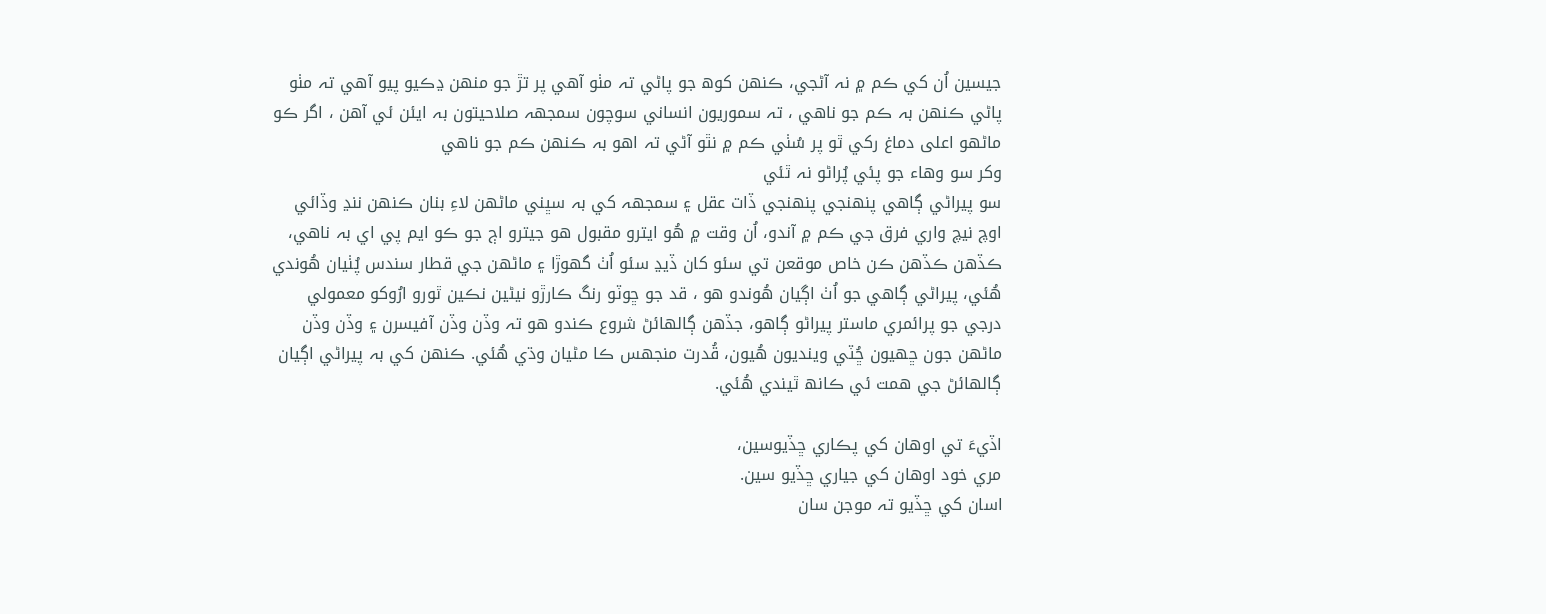جيسين اُن کي ڪم ۾ نہ آڻجي، ڪنھن کوھ جو پاڻي تہ مٺو آھي پر تڙ جو منھن ڍڪيو پيو آھي تہ مٺو پاڻي ڪنھن بہ ڪم جو ناھي ، تہ سموريون انساني سوچون سمجهہ صلاحيتون بہ ايئن ئي آھن ، اگر ڪو ماڻھو اعلى دماغ رکي ٿو پر سُٺي ڪم ۾ نٿو آڻي تہ اھو بہ ڪنھن ڪم جو ناھي
وکر سو وھاء جو پئي پُراڻو نہ ٿئي
سو پيراڻي ڳاھي پنھنجي پنھنجي ڏات عقل ۽ سمجهہ کي بہ سڀني ماڻھن لاءِ بنان ڪنھن ننڍ وڏائي اوچ نيچ واري فرق جي ڪم ۾ آندو، اُن وقت ۾ ھُو ايترو مقبول ھو جيترو اڄ جو ڪو ايم پي اي بہ ناھي، ڪڏھن ڪڏھن ڪن خاص موقعن تي سئو کان ڏيڍ سئو اُٺ گهوڙا ۽ ماڻھن جي قطار سندس پُٺيان ھُوندي ھُئي، پيراڻي ڳاھي جو اُٺ اڳيان ھُوندو ھو ، قد جو ڇوٽو رنگ ڪارڙو نيڻين نڪين ٿورو ارُوکو معمولي درجي جو پرائمري ماستر پيراڻو ڳاھو، جڏھن ڳالھائڻ شروع ڪندو ھو تہ وڏن وڏن آفيسرن ۽ وڏن وڏن ماڻھن جون ڇھيون ڇُٽي وينديون ھُيون، قُدرت منجهس ڪا مڻيان وڌي ھُئي. ڪنھن کي بہ پيراڻي اڳيان ڳالھائڻ جي ھمت ئي ڪانھ ٿيندي ھُئي.

اڏيءَ تي اوھان کي پڪاري ڇڏيوسين،
مري خود اوھان کي جياري ڇڏيو سين.
اسان کي ڇڏيو تہ موجن سان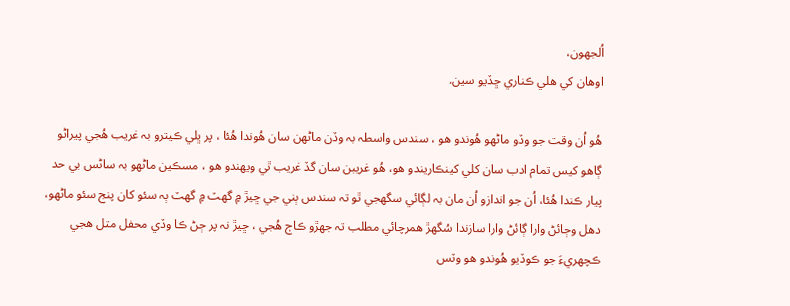اُلجهون،
اوھان کي ھلي ڪناري ڇڏيو سين.

ھُو اُن وقت جو وڏو ماڻھو ھُوندو ھو ، سندس واسطہ بہ وڏن ماڻھن سان ھُوندا ھُئا ، پر ڀلي ڪيترو بہ غريب ھُجي پيراڻو ڳاھو کيس تمام ادب سان کلي کينڪاريندو ھو، ھُو غريبن سان گڏ غريب ٿي ويھندو ھو ، مسڪين ماڻھو بہ ساڻس بي حد پيار ڪندا ھُئا، اُن جو اندازو اُن مان بہ لڳائي سگهجي ٿو تہ سندس ٻني جي ڇيڙ ۾ گهٽ ۾ گهٽ ٻہ سئو کان پنج سئو ماڻھو، دھل وڄائڻ وارا ڳائڻ وارا سازندا سُگهڙ ھمرچائي مطلب تہ جھڙو ڪاڄ ھُجي ، ڇيڙ نہ پر ڄڻ ڪا وڏي محفل متل ھجي ڪچھريءَ جو ڪوڏيو ھُوندو ھو وٽس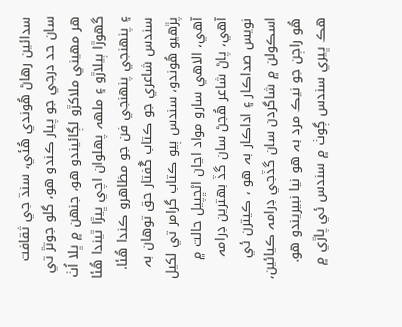سدائين رھاڻ ھُوندي ھُئي، سنڌ جي ثقافت سان حد درجي جو پيار ڪندو ھو، گلو جوتڙ تي ھر مھيني ملاکڙو لڳائيندو ھو، جنھن ۾ ڀلا اُٺ گهوڙا ٻيلاڙو ۽ ملھہ پھلوان اچي ڀيڙا ٿيندا ھُئا ۽ پنھنجي پنھنجي فن جو مظاھرو ڪندا ھُئا.
سندس شاعري جو ڪتاب گُفتار حق توھان بہ پڙھيو ھُوندو، سندس ٻيو ڪتاب گرامر تي لکيل آھي، الاھي سارو مواد اڃان اڻڇپيل حالت ۾ آھي، پاڻ شاعر ھُجڻ سان گڏ بھترين ڊرامہ نويس صداڪار ۽ اداڪار بہ ھو ، ڪيترن ئي اسڪولن ۾ شاگردن سان گڏجي ڊرامہ ڪيائين، ھُو راڄن جو نيڪ مرد بہ ھو نيا نبيريندو ھو.
ھڪ ڀيري سندس ڳوٺ ۾ سندس ئي پاڙي ۾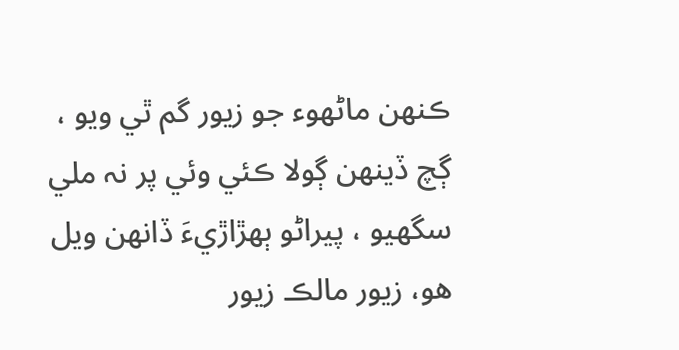ڪنھن ماڻھوء جو زيور گم ٿي ويو ، ڳچ ڏينھن ڳولا ڪئي وئي پر نہ ملي سگهيو ، پيراڻو ٻھڙاڙيءَ ڏانھن ويل ھو، زيور مالڪ زيور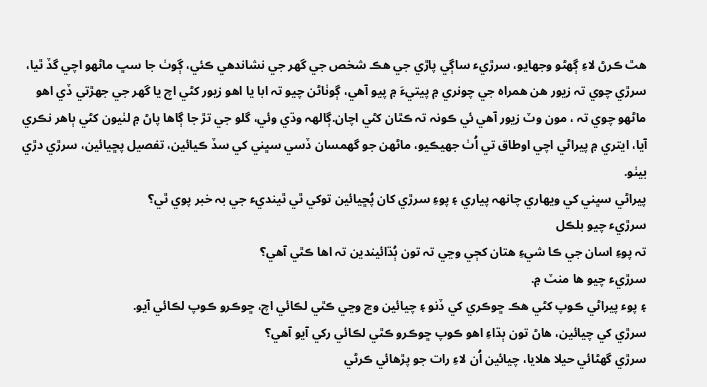ھٿ ڪرڻ لاءِ ڳھڻو وجهايو، سرڙيء ساڳي پاڙي جي ھڪ شخص جي گهر جي نشاندھي ڪئي، ڳوٺ جا سڀ ماڻھو اچي گڏ ٿيا، سرڙي چوي تہ زيور ھن ھمراه جي چونري ۾ پيتيءَ ۾ پيو آھي، ڳوٺاڻن چيو تہ ابا يا اھو زيور کڻي اچ يا گهر جي جهڙتي ڏي اھو ماڻھو چوي تہ ، مون وٽ زيور آھي ئي ڪونہ تہ ڪٿان کڻي اچان.ڳالھہ وڌي وئي، گلو جي تڙ جا ڳاھا پاڻ ۾ لٺيون کڻي ٻاھر نڪري آيا، ايتري ۾ پيراڻي اچي اوطاق تي اُٺ جهيڪيو، ماڻھن جو گهمسان ڏسي سڀني کي سڏ ڪيائين، تفصيل پڇيائين، سرڙي دڙي بيٺو.
پيراڻي سڀني کي ويھاري چانھہ پياري ۽ پوءِ سرڙي کان پُڇيائين توکي ٿي ٿينديء جي بہ خبر پوي ٿي؟
سرڙيء چيو بلڪل
تہ پوءِ اسان جي ڪا شيءِ ھتان کڄي وڃي تہ تون ٻُڌائيندين تہ اھا ڪٿي آھي؟
سرڙيء چيو ھا منٽ ۾.
۽ پوء پيراڻي ڪوپ کڻي ھڪ ڇوڪري کي ڏنو ۽ چيائين وڃ وڃي ڪٿي لڪائي اچ، ڇوڪرو ڪوپ لڪائي آيو.
سرڙي کي چيائين، ھاڻ تون ٻڌاءِ اھو ڪوپ ڇوڪرو ڪٿي لڪائي رکي آيو آھي؟
سرڙي گهڻائي حيلا ھلايا، چيائين اُن لاءِ رات جو پڙھائي ڪرڻي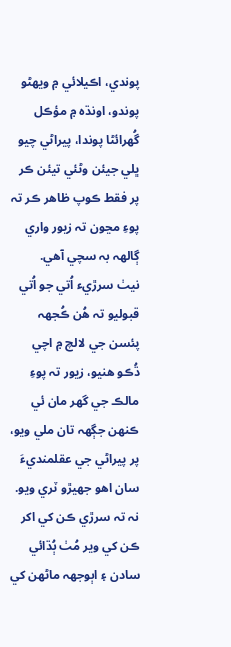پوندي، اڪيلائي ۾ ويھڻو پوندو، اونڌه ۾ مؤڪل گُهرائڻا پوندا، پيراڻي چيو ڀلي جيئن وڻئي تيئن ڪر پر فقط ڪوپ ظاھر ڪر تہ پوءِ مڃون تہ زيور واري ڳالھہ بہ سچي آھي.
نيٺ سرڙيء اُتي جو اُتي قبوليو تہ ھُن ڪُجهہ پئسن جي لالچ ۾ اچي ڌُڪو ھنيو، زيور تہ پوءِ مالڪ جي گهر مان ئي ڪنھن جڳھہ تان ملي ويو، پر پيراڻي جي عقلمنديءَ سان اھو جهيڙو ٽري ويو. نہ تہ سرڙي ڪن کي اکر ڪن کي وير مُٺ ٻُڌائي سادن ۽ اٻوجهہ ماڻھن کي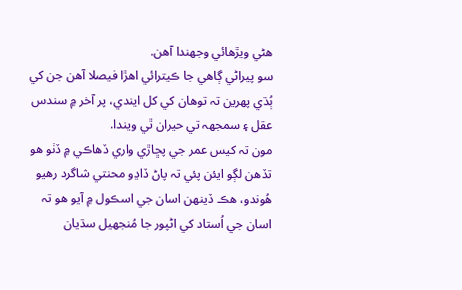ھڻي ويڙھائي وجهندا آھن.
سو پيراڻي ڳاھي جا ڪيترائي اھڙا فيصلا آھن جن کي ٻُڌي پھرين تہ توھان کي کل ايندي، پر آخر ۾ سندس عقل ۽ سمجهہ تي حيران ٿي ويندا.
مون تہ کيس عمر جي پڇاڙي واري ڏھاڪي ۾ ڏٺو ھو تڏھن لڳو ايئن پئي تہ پاڻ ڏاڍو محنتي شاگرد رھيو ھُوندو، ھڪ ڏينھن اسان جي اسڪول ۾ آيو ھو تہ اسان جي اُستاد کي اڻپور جا مُنجهيل سڌيان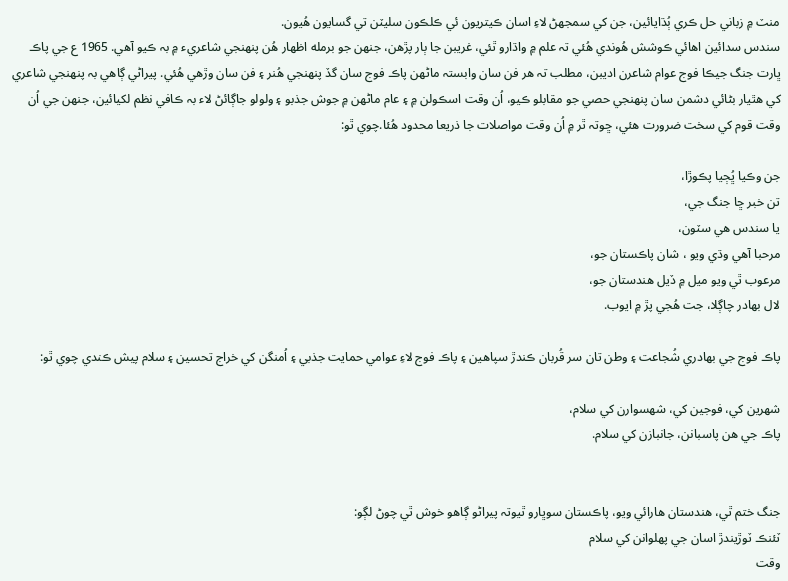منٽ ۾ زباني حل ڪري ٻُڌايائين، جن کي سمجهڻ لاءِ اسان ڪيتريون ئي ڪلڪون سليٽن تي گسايون ھُيون.
سندس سدائين اھائي ڪوشش ھُوندي ھُئي تہ علم ۾ واڌارو ٿئي، غريبن جا ٻار پڙھن، جنھن جو برمله اظھار ھُن پنھنجي شاعريء ۾ بہ ڪيو آھي. 1965 ع جي پاڪ ڀارت جنگ جيڪا فوج عوام شاعرن اديبن، مطلب تہ ھر فن سان وابستہ ماڻھن پاڪ فوج سان گڏ پنھنجي ھُنر ۽ فن سان وڙھي ھُئي. پيراڻي ڳاھي بہ پنھنجي شاعري کي ھٿيار بڻائي دشمن سان پنھنجي حصي جو مقابلو ڪيو، اُن وقت اسڪولن ۾ ۽ عام ماڻھن ۾ جوش جذبو ۽ ولولو جاڳائڻ لاء بہ ڪافي نظم لکيائين، جنھن جي اُن وقت قوم کي سخت ضرورت ھئي، ڇوتہ ٿر ۾ اُن وقت مواصلات جا ذريعا محدود ھُئا.چوي ٿو:

جن وڪيا ڀُڄيا پڪوڙا،
تن خبر ڇا جنگ جي،
يا سندس ھي سٽون،
مرحبا آھي وڌي ويو ، شان پاڪستان جو،
مرعوب ٿي ويو ميل ۾ ڏيل ھندستان جو،
لال بھادر چاڳلا، جت ھُجي پڙ ۾ ايوب.

پاڪ فوج جي بھادري شُجاعت ۽ وطن تان سر قُربان ڪندڙ سپاھين ۽ پاڪ فوج لاءِ عوامي حمايت جذبي ۽ اُمنگن کي خراج تحسين ۽ سلام پيش ڪندي چوي ٿو:

شھرين کي، فوجين کي، شھسوارن کي سلام،
پاڪ جي ھن پاسبانن، جانبازن کي سلام.


جنگ ختم ٿي، ھندستان ھارائي ويو، پاڪستان سوڀارو ٿيوتہ پيراڻو ڳاھو خوش ٿي چوڻ لڳو:
ٽئنڪ ٽوڙيندڙ اسان جي پھلوانن کي سلام
وقت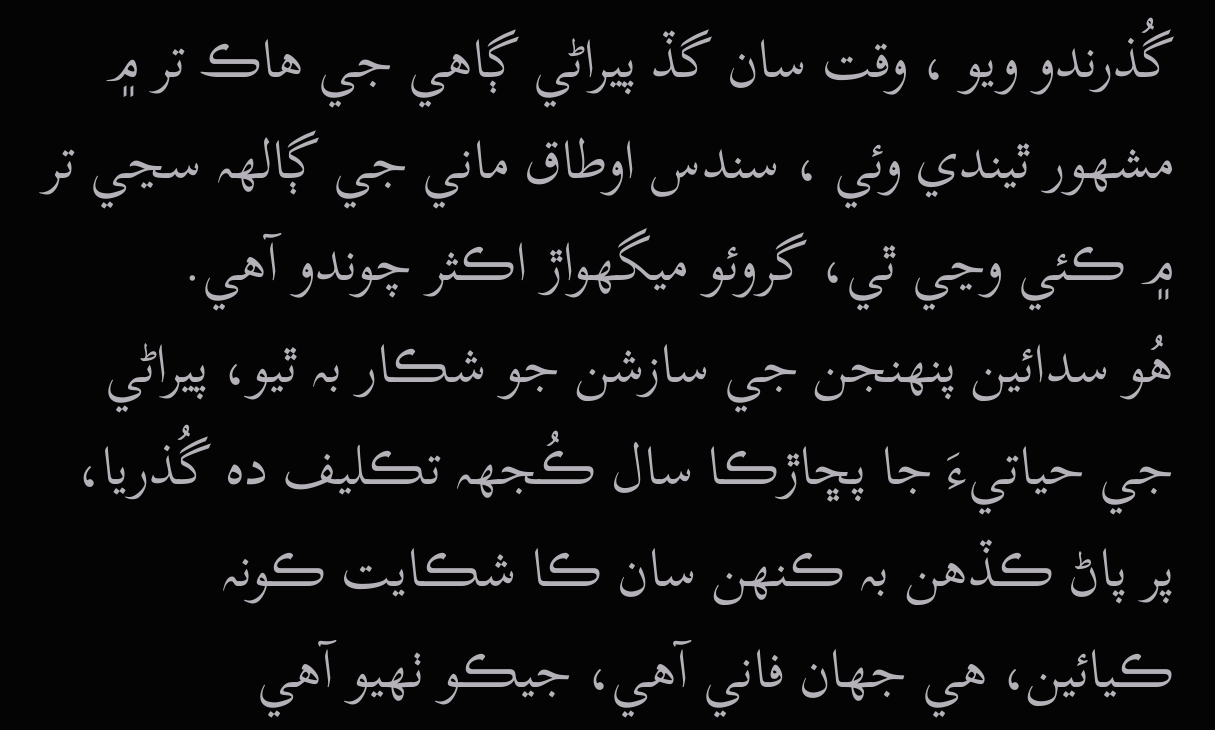گُذرندو ويو ، وقت سان گڏ پيراڻي ڳاھي جي ھاڪ تر ۾ مشھور ٿيندي وئي ، سندس اوطاق ماني جي ڳالھہ سڃي تر ۾ ڪئي وڃي ٿي، گروئو ميگهواڙ اڪثر چوندو آھي.
ھُو سدائين پنھنجن جي سازشن جو شڪار بہ ٿيو، پيراڻي جي حياتيءَ جا پڇاڙڪا سال ڪُجهہ تڪليف دہ گُذريا، پر پاڻ ڪڏھن بہ ڪنھن سان ڪا شڪايت ڪونہ ڪيائين، ھي جھان فاني آھي، جيڪو ٺھيو آھي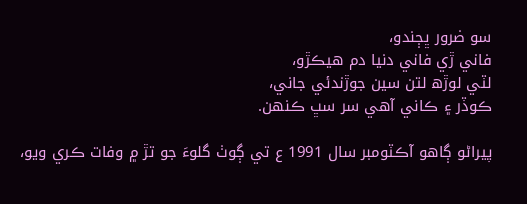سو ضرور ڀڄندو،
فاني ڙي فاني دنيا دم ھيڪڙو،
لٽي لوڙھ لتن سين جوڙندئي جاني،
ڪوڏر ۽ ڪاني آھي سر سڀ ڪنھن.

پيراڻو ڳاھو آڪٽومبر سال 1991 ع تي ڳوٺ گلوءَ جو تڙ ۾ وفات ڪري ويو،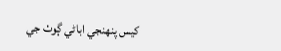کيس پنھنجي اباڻي ڳوٺ جي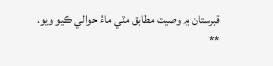قبرستان ۾ وصيت مطابق مٽي ماءُ حوالي ڪيو ويو.
**